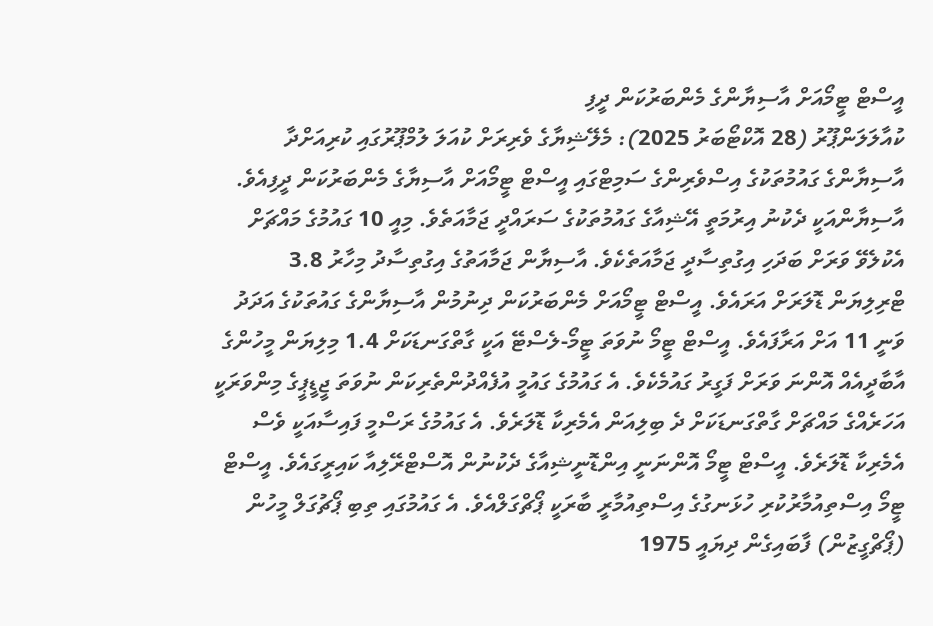އީސްޓް ޓީމޯއަށް އާސިޔާންގެ މެންބަރުކަން ދީފި
ކުއާލަލަންޕޫރު (28 އޮކްޓޯބަރު 2025): މެލޭޝިޔާގެ ވެރިރަށް ކުއަލަ ލުމްޕޫރުގައި ކުރިއަށްދާ އާސިޔާންގެ ގައުމުތަކުގެ އިސްވެރިންގެ ސަމިޓްގައި އީސްޓް ޓީމޯއަށް އާސިޔާގެ މެންބަރުކަން ދީފިއެވެ. އާސިޔާންއަކީ ދެކުނު އިރުމަތީ އޭޝިއާގެ ގައުމުތަކުގެ ސަރައްދީ ޖަމާއަތެވެ. މިއީ 10 ގައުމުގެ މައްޗަށް އެކުލެވޭ ވަރަށް ބަދަހި އިގުތިސާދީ ޖަމާއަތެކެވެ. އާސިޔާން ޖަމާއަތުގެ އިގުތިސާދު މިހާރު 3.8 ޓްރިލިޔަން ޑޮލަރަށް އަރައެވެ. އީސްޓް ޓީމޯއަށް މެންބަރުކަން ދިނުމުން އާސިޔާންގެ ގައުތަކުގެ އަދަދު ވަނީ 11 އަށް އަރާފައެވެ. އީސްޓް ޓީމޯ ނުވަތަ ޓީމޯ-ލެސްޓޭ އަކީ ގާތްގަނޑަކަށް 1.4 މިލިޔަން މީހުންގެ އާބާދީއެއް އޮންނަ ވަރަށް ފަގީރު ގައުމެކެވެ. އެ ގައުމުގެ ގައުމީ އުފެއްދުންތެރިކަން ނުވަތަ ޖީޑީޕީގެ މިންވަރަކީ އަހަރެއްގެ މައްޗަށް ގާތްގަނޑަކަށް ދެ ބިލިއަން އެމެރިކާ ޑޮލަރެވެ. އެ ގައުމުގެ ރަސްމީ ފައިސާއަކީ ވެސް އެމެރިކާ ޑޮލަރެވެ. އީސްޓް ޓީމޯ އޮންނަނީ އިންޑޮނީޝިއާގެ ދެކުނުން އޮސްޓްރޭލިއާ ކައިރީގައެވެ. އީސްޓް ޓީމޯ އިސްތިއުމާރުކުރި ހުޅަނގުގެ އިސްތިއުމާރީ ބާރަކީ ޕޯޗްގަލްއެވެ. އެ ގައުމުގައި ތިބި ޕޯޗުގަލް މީހުން (ޕޯޗްގީޒުން) ފާބައިގެން ދިޔައީ 1975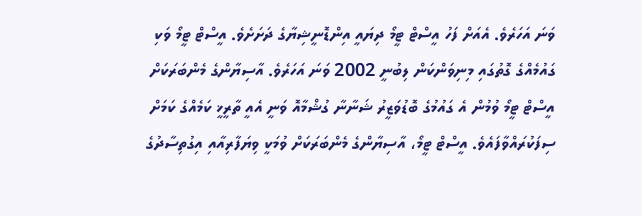ވަނަ އަހަރެވެ. އެއަށް ފަހު އީސްޓް ޓީމޯ ދިޔައީ އިންޑޮނީޝިޔާގެ ދަށަށެވެ. އީސްޓް ޓީމޯ ވަކި ގައުމެއްގެ ގޮތުގައި މިނިވަންކަން ލިބުނީ 2002 ވަނަ އަހަރެވެ. އާސިޔާންގެ މެންބަރަކަށް އީސްޓް ޓީމޯ ވުމުން އެ ގައުމުގެ ބޮޑުވަޒީރު ޝަނާނާ ގުޝްމާއޮ ވަނީ އެއީ ތާރީޚީ ކަމެއްގެ ކަމަށް ސިފަކުރައްވާފައެވެ. އީސްޓް ޓީމޯ، އާސިޔާންގެ މެންބަރަކަށް ވުމަކީ ވިޔަފާރިއާއި އިގުތިސާދުގެ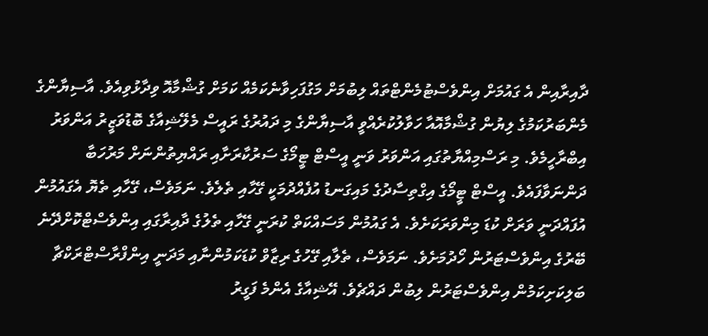ދާއިރާއިން އެ ގައުމަށް އިންވެސްޓުމެންޓްތައް ލިބުމަށް މަގުފަހިވާނެކަމެއް ކަމަށް ގުޝްމާއޮ ވިދާޅުވިއެވެ. އާސިޔާންގެ މެންބަރުކަމުގެ ލިޔުން ގުޝްމާއޮއާ ހަވާލުކުރެއްވީ އާސިޔާންގެ މި ދައުރުގެ ރައީސް މެލޭޝިއާގެ ބޮޑުވަޒީރު އަންވަރު އިބްރާހީމެވެ. މި ރަސްމިއްޔާތުގައި އަންވަރު ވަނީ އީސްޓް ޓީމޯގެ ސަރުކާރަށާއި ރައްޔިތުންނަށް މަރުހަބާ ދަންނަވާފައެވެ. އީސްޓް ޓީމޯގެ އިގްތިސާދުގެ މައިގަނޑު އުފެއްދުމަކީ ގޭހާއި ތެލެވެ. ނަމަވެސް، ގޭހާއި ތެޔޮ އެގައުމުން އުފައްދަނީ ވަރަށް ކުޑަ މިންވަރަކަށެވެ. އެ ގައުމުން މަސައްކަތް ކުރަނީ ގޭހާއި ތެލުގެ ދާއިރާގައި އިންވެސްޓްކޮށްދޭނެ ބޭރުގެ އިންވެސްޓަރުން ހޯދުމަށެވެ. ނަމަވެސް، ތެލާއި ގޭހުގެ ރިޒާވް ކުޑަކަމުންނާއި މަދަނީ އިންފްރާސްޓްރަކްޗާ ބަލިކަށިކަމުން އިންވެސްޓަރުން ލިބުން ދައްޗެވެ. އޭޝިއާގެ އެންމެ ފަގީރު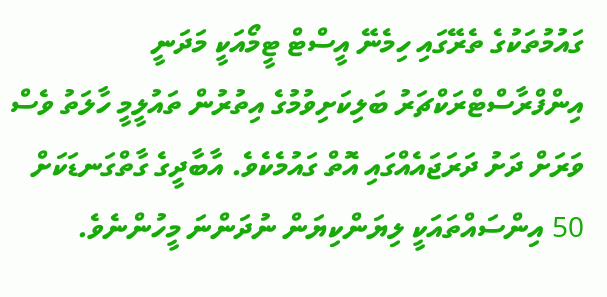ގައުމުތަކުގެ ތެރޭގައި ހިމެނޭ އީސްޓް ޓީމޯއަކީ މަދަނީ އިންފްރާސްޓްރަކްޗަރު ބަލިކަށިވުމުގެ އިތުރުން ތައުލީމީ ހާލަތު ވެސް ވަރަށް ދަށު ދަރަޖައެއްގައި އޮތް ގައުމެކެވެ. އާބާދީގެ ގާތްގަނޑަކަށް 50 އިންސައްތައަކީ ލިޔަންކިޔަން ނުދަންނަ މީހުންނެވެ.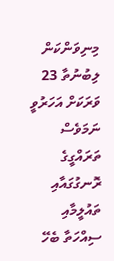މިނިވަންކަން ލިބުނުތާ 23 ވަރަކަށް އަހަރުވީ ނަމަވެސް ތަރައްގީގެ ރޮނގުގައާއި ތައުލީމާއި ސިއްހަތާ ބެހޭ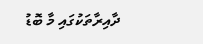ދާއިރާތަކުގައި މާ ބޮޑު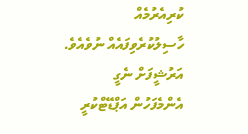ކުރިއެރުމެއް ހާސިލުކުރެވިފައެއް ނުވެއެވެ.
އަރުޝީފަށް ނެގީ
އެންމެފަހުން އަޕްޑޭޓްކުރީ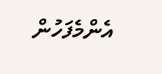އެންމެފަހުން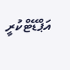އަޕްޑޭޓްކުރީ